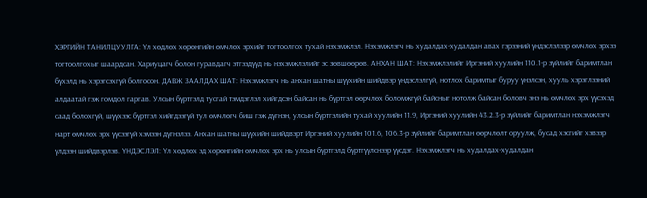ХЭРГИЙН ТАНИЛЦУУЛГА: Үл хөдлөх хөрөнгийн өмчлөх эрхийг тогтоолгох тухай нэхэмжлэл. Нэхэмжлэгч нь худалдах-худалдан авах гэрээний үндэслэлээр өмчлөх эрхээ тогтоолгохыг шаардсан. Хариуцагч болон гуравдагч этгээдүүд нь нэхэмжлэлийг эс зөвшөөрөв. АНХАН ШАТ: Нэхэмжлэлийг Иргэний хуулийн 110.1-р зүйлийг баримтлан бүхэлд нь хэрэгсэхгүй болгосон. ДАВЖ ЗААЛДАХ ШАТ: Нэхэмжлэгч нь анхан шатны шүүхийн шийдвэр үндэслэлгүй, нотлох баримтыг буруу үнэлсэн, хууль хэрэглээний алдаатай гэж гомдол гаргав. Улсын бүртгэлд тусгай тэмдэглэл хийгдсэн байсан нь бүртгэл өөрчлөх боломжгүй байсныг нотолж байсан боловч энэ нь өмчлөх эрх үүсэхэд саад болохгүй, шүүхээс бүртгэл хийгдээгүй тул өмчлөгч биш гэж дүгнэн, улсын бүртгэлийн тухай хуулийн 11.9, Иргэний хуулийн 43.2.3-р зүйлийг баримтлан нэхэмжлэгч нарт өмчлөх эрх үүсээгүй хэмээн дүгнэлээ. Анхан шатны шүүхийн шийдвэрт Иргэний хуулийн 101.6, 106.3-р зүйлийг баримтлан өөрчлөлт оруулж, бусад хэсгийг хэвээр үлдээн шийдвэрлэв. ҮНДЭСЛЭЛ: Үл хөдлөх эд хөрөнгийн өмчлөх эрх нь улсын бүртгэлд бүртгүүлснээр үүсдэг. Нэхэмжлэгч нь худалдах-худалдан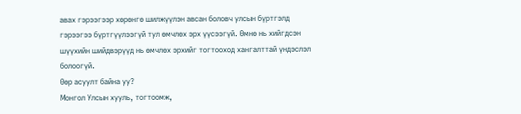авах гэрээгээр хөрөнгө шилжүүлэн авсан боловч улсын бүртгэлд гэрээгээ бүртгүүлээгүй тул өмчлөх эрх үүсээгүй. Өмнө нь хийгдсэн шүүхийн шийдвэрүүд нь өмчлөх эрхийг тогтооход хангалттай үндэслэл болоогүй.
Өөр асуулт байна уу?
Монгол Улсын хууль, тогтоомж,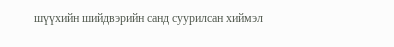шүүхийн шийдвэрийн санд суурилсан хиймэл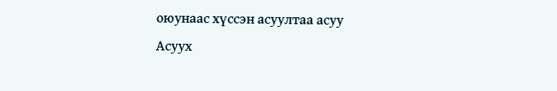оюунаас хүссэн асуултаа асуу
Асуух